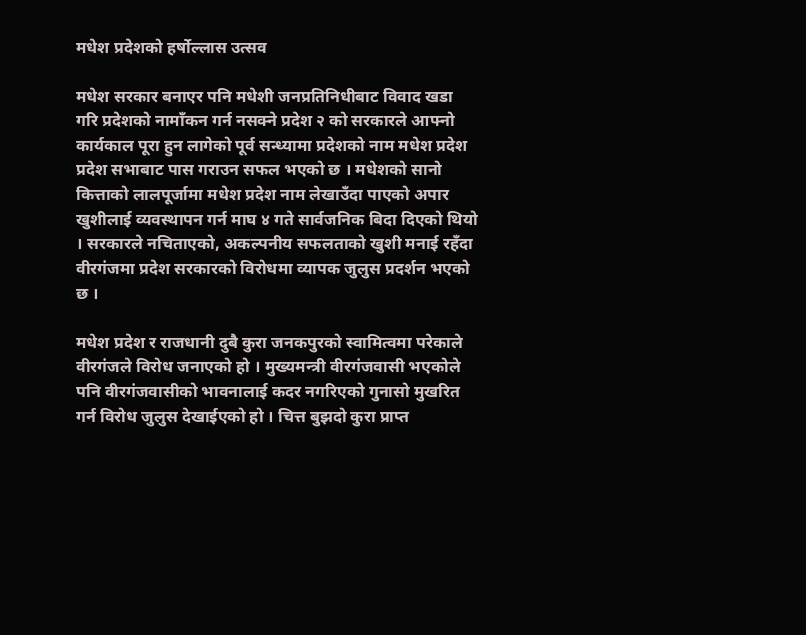मधेश प्रदेशको हर्षोल्लास उत्सव

मधेश सरकार बनाएर पनि मधेशी जनप्रतिनिधीबाट विवाद खडा गरि प्रदेशको नामाँकन गर्न नसक्ने प्रदेश २ को सरकारले आफ्नो कार्यकाल पूरा हुन लागेको पूर्व सन्ध्यामा प्रदेशको नाम मधेश प्रदेश प्रदेश सभाबाट पास गराउन सफल भएको छ । मधेशको सानो कित्ताको लालपूर्जामा मधेश प्रदेश नाम लेखाउँदा पाएको अपार खुशीलाई व्यवस्थापन गर्न माघ ४ गते सार्वजनिक बिदा दिएको थियो । सरकारले नचिताएको, अकल्पनीय सफलताको खुशी मनाई रहँदा वीरगंजमा प्रदेश सरकारको विरोधमा व्यापक जुलुस प्रदर्शन भएको छ ।

मधेश प्रदेश र राजधानी दुबै कुरा जनकपुरको स्वामित्वमा परेकाले वीरगंजले विरोध जनाएको हो । मुख्यमन्त्री वीरगंजवासी भएकोले पनि वीरगंजवासीको भावनालाई कदर नगरिएको गुनासो मुखरित गर्न विरोध जुलुस देखाईएको हो । चित्त बुझदो कुरा प्राप्त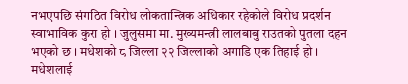नभएपछि संगठित विरोध लोकतान्त्रिक अधिकार रहेकोले विरोध प्रदर्शन स्वाभाविक कुरा हो । जुलुसमा मा. मुख्यमन्त्री लालबाबु राउतको पुतला दहन भएको छ । मधेशको ८ जिल्ला २२ जिल्लाको अगाडि एक तिहाई हो । मधेशलाई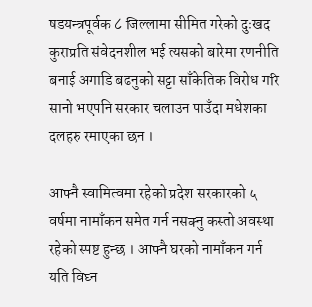षडयन्त्रपूर्वक ८ जिल्लामा सीमित गरेको दुःखद कुराप्रति संवेदनशील भई त्यसको बारेमा रणनीति बनाई अगाडि बढनुको सट्टा साँकेतिक विरोध गरि सानो भएपनि सरकार चलाउन पाउँदा मधेशका दलहरु रमाएका छन ।

आफ्नै स्वामित्वमा रहेको प्रदेश सरकारको ५ वर्षमा नामाँकन समेत गर्न नसक्नु कस्तो अवस्था रहेको स्पष्ट हुन्छ । आफ्नै घरको नामाँकन गर्न यति विघ्न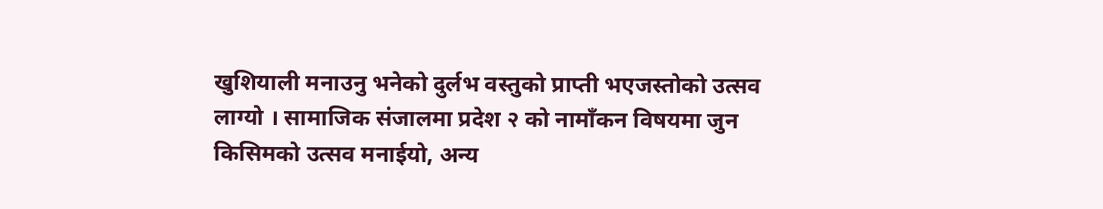खुशियाली मनाउनु भनेको दुर्लभ वस्तुको प्राप्ती भएजस्तोको उत्सव लाग्यो । सामाजिक संजालमा प्रदेश २ को नामाँकन विषयमा जुन किसिमको उत्सव मनाईयो, अन्य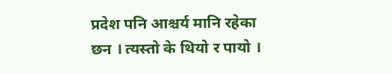प्रदेश पनि आश्चर्य मानि रहेका छन । त्यस्तो के थियो र पायो ।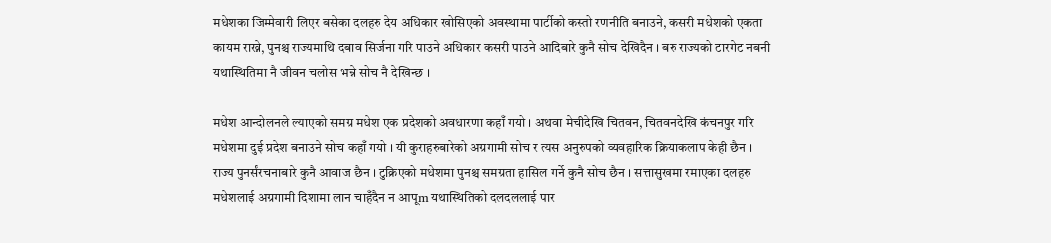मधेशका जिम्मेवारी लिएर बसेका दलहरु देय अधिकार खोसिएको अवस्थामा पार्टीको कस्तो रणनीति बनाउने, कसरी मधेशको एकता कायम राख्ने, पुनश्च राज्यमाथि दबाव सिर्जना गरि पाउने अधिकार कसरी पाउने आदिबारे कुनै सोच देखिदैन । बरु राज्यको टारगेट नबनी यथास्थितिमा नै जीवन चलोस भन्ने सोच नै देखिन्छ ।

मधेश आन्दोलनले ल्याएको समग्र मधेश एक प्रदेशको अवधारणा कहाँ गयो । अथवा मेचीदेखि चितवन, चितवनदेखि कंचनपुर गरि मधेशमा दुई प्रदेश बनाउने सोच कहाँ गयो । यी कुराहरुबारेको अग्रगामी सोच र त्यस अनुरुपको व्यवहारिक क्रियाकलाप केही छैन । राज्य पुनर्संरचनाबारे कुनै आवाज छैन । टुक्रिएको मधेशमा पुनश्च समग्रता हासिल गर्ने कुनै सोच छैन । सत्तासुखमा रमाएका दलहरु मधेशलाई अग्रगामी दिशामा लान चाहँदैन न आपूm यथास्थितिको दलदललाई पार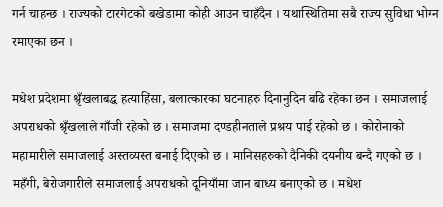गर्न चाहन्छ । राज्यको टारगेटको बखेडामा कोही आउन चाहँदैन । यथास्थितिमा सबै राज्य सुविधा भोग्न रमाएका छन ।

मधेश प्रदेशमा श्रृँखलाबद्ध हत्याहिंसा, बलात्कारका घटनाहरु दिनानुदिन बढि रहेका छन । समाजलाई अपराधको श्रृँखलाले गाँजी रहेको छ । समाजमा दण्डहीनताले प्रश्रय पाई रहेको छ । कोरोनाको महामारीले समाजलाई अस्तव्यस्त बनाई दिएको छ । मानिसहरुको दैनिकी दयनीय बन्दै गएको छ । महँगी, बेरोजगारीले समाजलाई अपराधको दूनियाँमा जान बाध्य बनाएको छ । मधेश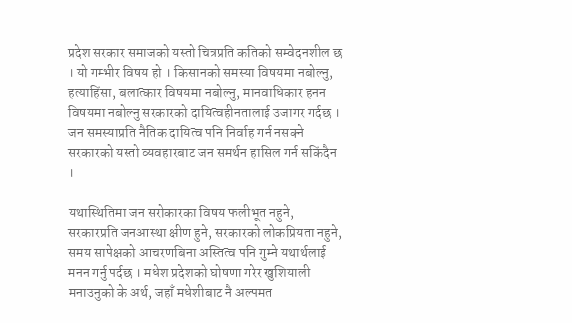प्रदेश सरकार समाजको यस्तो चित्रप्रति कतिको सम्वेदनशील छ । यो गम्भीर विषय हो । किसानको समस्या विषयमा नबोल्नु, हत्याहिंसा, बलात्कार विषयमा नबोल्नु, मानवाधिकार हनन विषयमा नबोल्नु सरकारको दायित्वहीनतालाई उजागर गर्दछ । जन समस्याप्रति नैतिक दायित्व पनि निर्वाह गर्न नसक्ने सरकारको यस्तो व्यवहारबाट जन समर्थन हासिल गर्न सकिंदैन ।

यथास्थितिमा जन सरोकारका विषय फलीभूत नहुने, सरकारप्रति जनआस्था क्षीण हुने, सरकारको लोकप्रियता नहुने, समय सापेक्षको आचरणबिना अस्तित्व पनि गुम्ने यथार्थलाई मनन गर्नु पर्दछ । मधेश प्रदेशको घोषणा गरेर खुशियाली मनाउनुको के अर्थ, जहाँ मधेशीबाट नै अल्पमत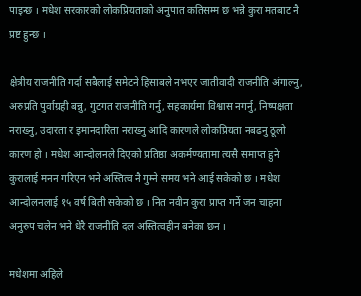पाइन्छ । मधेश सरकारको लोकप्रियताको अनुपात कतिसम्म छ भन्ने कुरा मतबाट नै प्रष्ट हुन्छ ।

क्षेत्रीय राजनीति गर्दा सबैलाई समेटने हिसाबले नभएर जातीवादी राजनीति अंगाल्नु, अरुप्रति पुर्वाग्रही बन्नु, गुटगत राजनीति गर्नु, सहकार्यमा विश्वास नगर्नु, निष्पक्षता नराख्नु, उदारता र इमानदारिता नराख्नु आदि कारणले लोकप्रियता नबढनु ठूलो कारण हो । मधेश आन्दोलनले दिएको प्रतिष्ठा अकर्मण्यतामा त्यसै समाप्त हुने कुरालाई मनन गरिएन भने अस्तित्व नै गुम्ने समय भने आई सकेको छ । मधेश आन्दोलनलाई १५ वर्ष बिती सकेको छ । नित नवीन कुरा प्राप्त गर्ने जन चाहना अनुरुप चलेन भने धेरै राजनीति दल अस्तित्वहीन बनेका छन ।

मधेशमा अहिले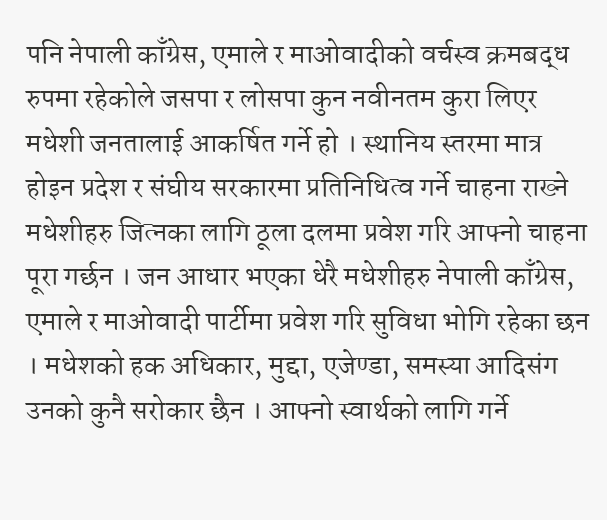पनि नेपाली काँग्रेस, एमाले र माओवादीको वर्चस्व क्रमबद्ध रुपमा रहेकोले जसपा र लोसपा कुन नवीनतम कुरा लिएर मधेशी जनतालाई आकर्षित गर्ने हो । स्थानिय स्तरमा मात्र होइन प्रदेश र संघीय सरकारमा प्रतिनिधित्व गर्ने चाहना राख्ने मधेशीहरु जित्नका लागि ठूला दलमा प्रवेश गरि आफ्नो चाहना पूरा गर्छन । जन आधार भएका धेरै मधेशीहरु नेपाली काँग्रेस, एमाले र माओवादी पार्टीमा प्रवेश गरि सुविधा भोगि रहेका छन । मधेशको हक अधिकार, मुद्दा, एजेण्डा, समस्या आदिसंग उनको कुनै सरोकार छैन । आफ्नो स्वार्थको लागि गर्ने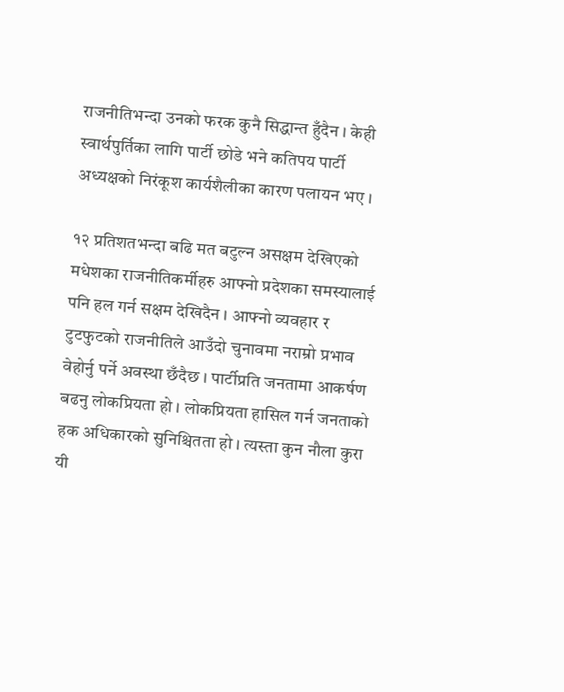राजनीतिभन्दा उनको फरक कुनै सिद्धान्त हुँदैन । केही स्वार्थपुर्तिका लागि पार्टी छोडे भने कतिपय पार्टी अध्यक्षको निरंकूश कार्यशैलीका कारण पलायन भए ।

१२ प्रतिशतभन्दा बढि मत बटुल्न असक्षम देखिएको मधेशका राजनीतिकर्मीहरु आफ्नो प्रदेशका समस्यालाई पनि हल गर्न सक्षम देखिदैन । आफ्नो व्यवहार र टुटफुटको राजनीतिले आउँदो चुनावमा नराम्रो प्रभाव वेहोर्नु पर्ने अवस्था छँदैछ । पार्टीप्रति जनतामा आकर्षण बढनु लोकप्रियता हो । लोकप्रियता हासिल गर्न जनताको हक अधिकारको सुनिश्चितता हो । त्यस्ता कुन नौला कुरा यी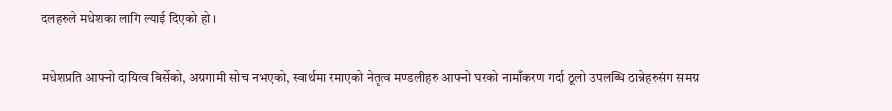दलहरुले मधेशका लागि ल्याई दिएको हो ।

मधेशप्रति आफ्नो दायित्व बिर्सेको, अग्रगामी सोच नभएको, स्वार्थमा रमाएको नेतृत्व मण्डलीहरु आफ्नो घरको नामाँकरण गर्दा ठूलो उपलब्धि ठान्नेहरुसंग समग्र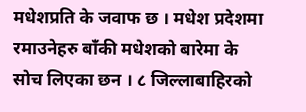मधेशप्रति के जवाफ छ । मधेश प्रदेशमा रमाउनेहरु बाँकी मधेशको बारेमा के सोच लिएका छन । ८ जिल्लाबाहिरको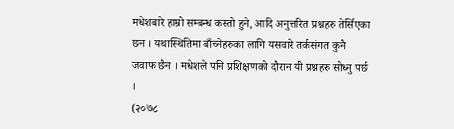मधेशबारे हाम्रो सम्बन्ध कस्तो हुने, आदि अनुत्तरित प्रश्नहरु तेर्सिएका छन । यथास्थितिमा बाँच्नेहरुका लागि यसवारे तर्कसंगत कुनै जवाफ छैन । मधेशले पनि प्रशिक्षणको दौरान यी प्रश्नहरु सोध्नु पर्छ ।
(२०७८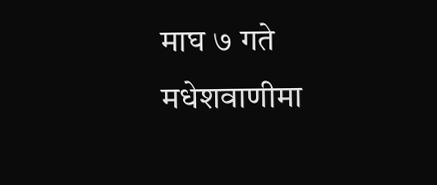माघ ७ गते मधेशवाणीमा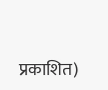प्रकाशित)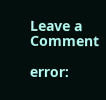Leave a Comment

error: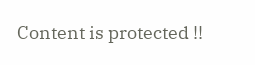Content is protected !!